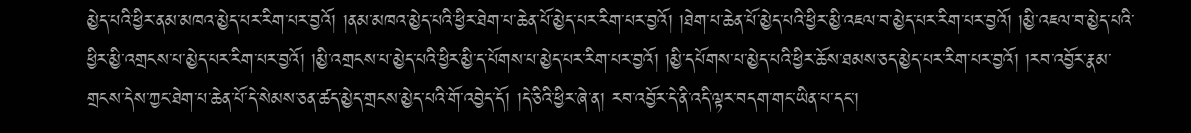མྱེད་པའི་ཕྱིར་ནམ་མཁའ་མྱེད་པར་རིག་པར་བྱའོ། །ནམ་མཁའ་མྱེད་པའི་ཕྱིར་ཐེག་པ་ཆེན་པོ་མྱེད་པར་རིག་པར་བྱའོ། །ཐེག་པ་ཆེན་པོ་མྱེད་པའི་ཕྱིར་མྱི་འཇལ་བ་མྱེད་པར་རིག་པར་བྱའོ། །མྱི་འཇལ་བ་མྱེད་པའི་ཕྱིར་མྱི་འགྲངས་པ་མྱེད་པར་རིག་པར་བྱའོ། །མྱི་འགྲངས་པ་མྱེད་པའི་ཕྱིར་མྱི་ད་པོགས་པ་མྱེད་པར་རིག་པར་བྱའོ། །མྱི་དཔོགས་པ་མྱེད་པའི་ཕྱིར་ཆོས་ཐམས་ཅད་མྱེད་པར་རིག་པར་བྱའོ། །རབ་འབྱོར་རྣམ་གྲངས་དེས་ཀྱང་ཐེག་པ་ཆེན་པོ་དེ་སེམས་ཅན་ཚད་མྱེད་གྲངས་མྱེད་པའི་གོ་འབྱེད་དོ། །དེ་ཅིའི་ཕྱིར་ཞེ་ན། རབ་འབྱོར་དེ་ནི་འདི་ལྟར་བདག་གང་ཡིན་པ་དང་།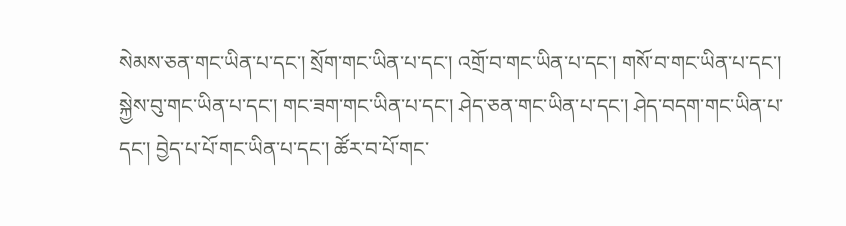སེམས་ཅན་གང་ཡིན་པ་དང་། སྲོག་གང་ཡིན་པ་དང་། འགྲོ་བ་གང་ཡིན་པ་དང་། གསོ་བ་གང་ཡིན་པ་དང་། སྐྱེས་བུ་གང་ཡིན་པ་དང་། གང་ཟག་གང་ཡིན་པ་དང་། ཤེད་ཅན་གང་ཡིན་པ་དང་། ཤེད་བདག་གང་ཡིན་པ་དང་། བྱེད་པ་པོ་གང་ཡིན་པ་དང་། ཚོར་བ་པོ་གང་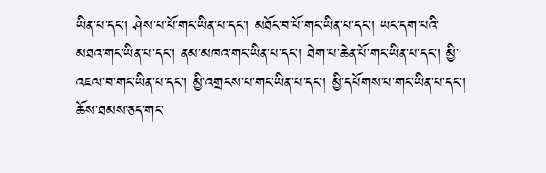ཡིན་པ་དང་། ཤེས་པ་པོ་གང་ཡིན་པ་དང་། མཐོང་བ་པོ་གང་ཡིན་པ་དང་། ཡང་དག་པའི་མཐའ་གང་ཡིན་པ་དང་། ནམ་མཁའ་གང་ཡིན་པ་དང་། ཐེག་པ་ཆེན་པོ་གང་ཡིན་པ་དང་། མྱི་འཇལ་བ་གང་ཡིན་པ་དང་། མྱི་འགྲངས་པ་གང་ཡིན་པ་དང་། མྱི་དཔོགས་པ་གང་ཡིན་པ་དང་། ཆོས་ཐམས་ཅད་གང་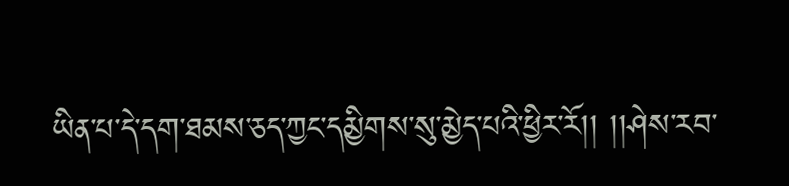ཡིན་པ་དེ་དག་ཐམས་ཅད་ཀྱང་དམྱིགས་སུ་མྱེད་པའི་ཕྱིར་རོ།། །།ཤེས་རབ་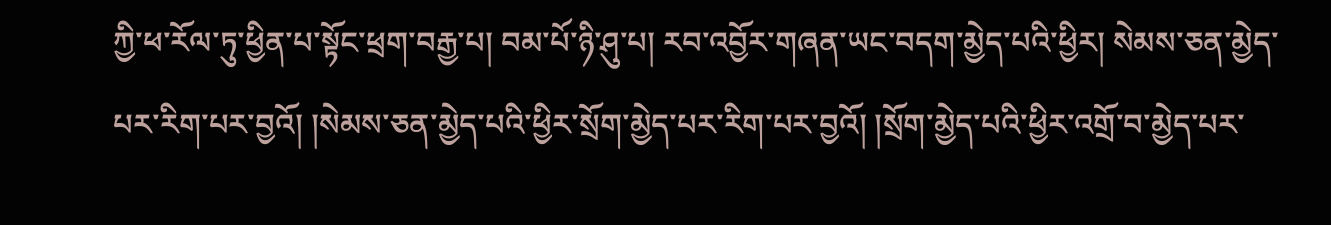ཀྱི་ཕ་རོལ་ཏུ་ཕྱིན་པ་སྟོང་ཕྲག་བརྒྱ་པ། བམ་པོ་ཉི་ཤུ་པ། རབ་འབྱོར་གཞན་ཡང་བདག་མྱེད་པའི་ཕྱིར། སེམས་ཅན་མྱེད་པར་རིག་པར་བྱའོ། །སེམས་ཅན་མྱེད་པའི་ཕྱིར་སྲོག་མྱེད་པར་རིག་པར་བྱའོ། །སྲོག་མྱེད་པའི་ཕྱིར་འགྲོ་བ་མྱེད་པར་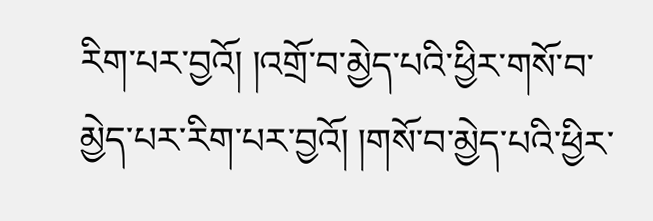རིག་པར་བྱའོ། །འགྲོ་བ་མྱེད་པའི་ཕྱིར་གསོ་བ་མྱེད་པར་རིག་པར་བྱའོ། །གསོ་བ་མྱེད་པའི་ཕྱིར་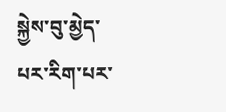སྐྱེས་བུ་མྱེད་པར་རིག་པར་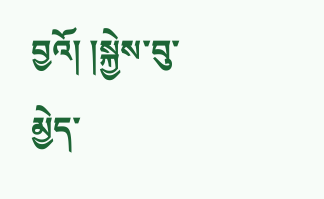བྱའོ། །སྐྱེས་བུ་མྱེད་